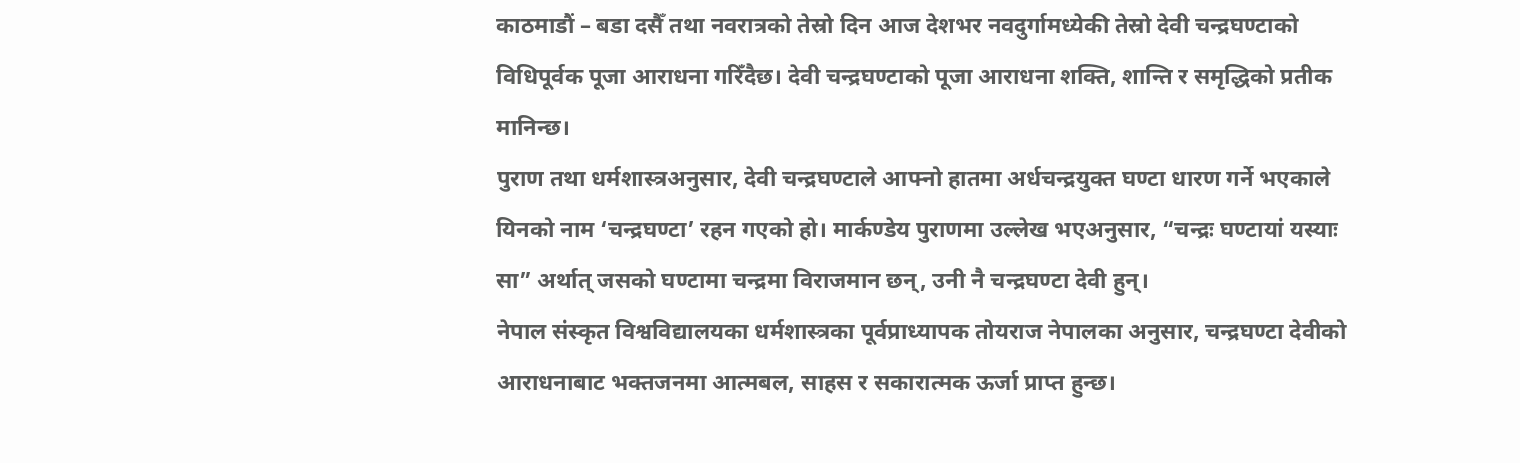काठमाडौं – बडा दसैँ तथा नवरात्रको तेस्रो दिन आज देशभर नवदुर्गामध्येकी तेस्रो देवी चन्द्रघण्टाको विधिपूर्वक पूजा आराधना गरिँदैछ। देवी चन्द्रघण्टाको पूजा आराधना शक्ति, शान्ति र समृद्धिको प्रतीक मानिन्छ।
पुराण तथा धर्मशास्त्रअनुसार, देवी चन्द्रघण्टाले आफ्नो हातमा अर्धचन्द्रयुक्त घण्टा धारण गर्ने भएकाले यिनको नाम ‘चन्द्रघण्टा’ रहन गएको हो। मार्कण्डेय पुराणमा उल्लेख भएअनुसार, “चन्द्रः घण्टायां यस्याः सा” अर्थात् जसको घण्टामा चन्द्रमा विराजमान छन्, उनी नै चन्द्रघण्टा देवी हुन्।
नेपाल संस्कृत विश्वविद्यालयका धर्मशास्त्रका पूर्वप्राध्यापक तोयराज नेपालका अनुसार, चन्द्रघण्टा देवीको आराधनाबाट भक्तजनमा आत्मबल, साहस र सकारात्मक ऊर्जा प्राप्त हुन्छ।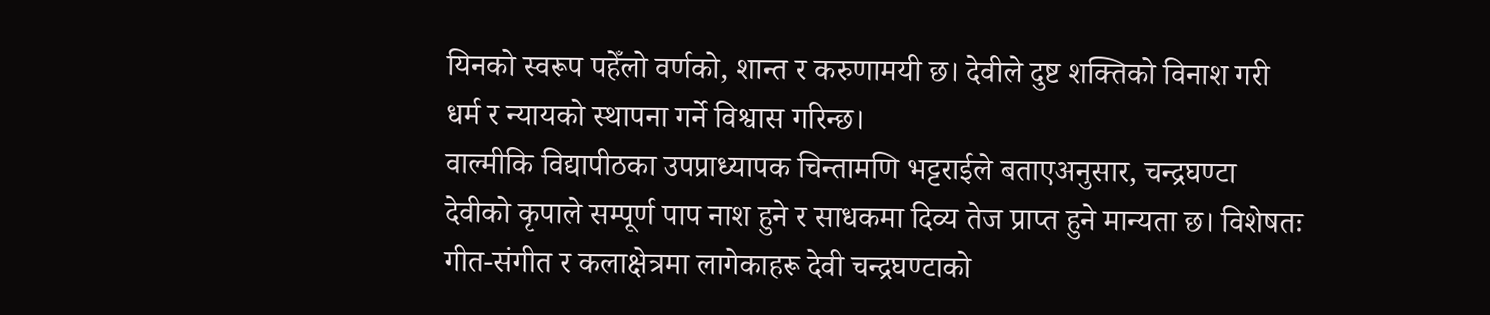यिनको स्वरूप पहेँलो वर्णको, शान्त र करुणामयी छ। देवीले दुष्ट शक्तिको विनाश गरी धर्म र न्यायको स्थापना गर्ने विश्वास गरिन्छ।
वाल्मीकि विद्यापीठका उपप्राध्यापक चिन्तामणि भट्टराईले बताएअनुसार, चन्द्रघण्टा देवीको कृपाले सम्पूर्ण पाप नाश हुने र साधकमा दिव्य तेज प्राप्त हुने मान्यता छ। विशेषतः गीत-संगीत र कलाक्षेत्रमा लागेकाहरू देवी चन्द्रघण्टाको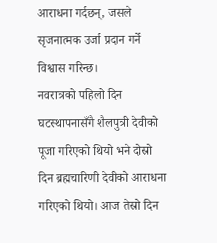आराधना गर्दछन्, जसले सृजनात्मक उर्जा प्रदान गर्ने विश्वास गरिन्छ।
नवरात्रको पहिलो दिन घटस्थापनासँगै शैलपुत्री देवीको पूजा गरिएको थियो भने दोस्रो दिन ब्रह्मचारिणी देवीको आराधना गरिएको थियो। आज तेस्रो दिन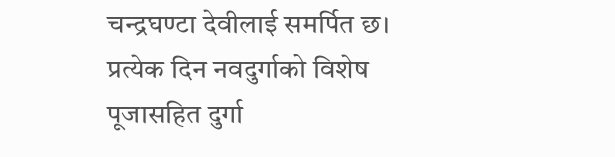चन्द्रघण्टा देवीलाई समर्पित छ। प्रत्येक दिन नवदुर्गाको विशेष पूजासहित दुर्गा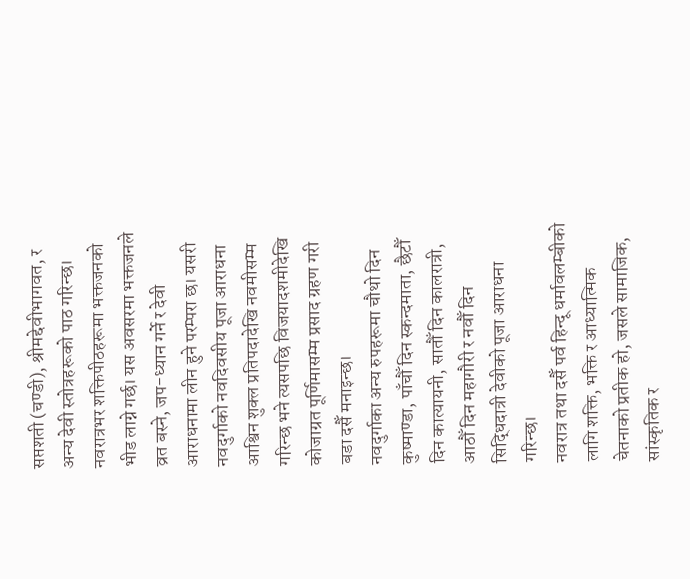सप्तशती (चण्डी), श्रीमद्देवीभागवत, र अन्य देवी स्तोत्रहरूको पाठ गरिन्छ।
नवरात्रभर शक्तिपीठहरूमा भक्तजनको भीड लाग्ने गर्छ। यस अवसरमा भक्तजनले व्रत बस्ने, जप-ध्यान गर्ने र देवी आराधनामा लीन हुने परम्परा छ। यसरी नवदुर्गाको नवदिवसीय पूजा आराधना आश्विन शुक्ल प्रतिपदादेखि नवमीसम्म गरिन्छ भने त्यसपछि विजयादशमीदेखि कोजाग्रत पूर्णिमासम्म प्रसाद ग्रहण गरी बडा दसैँ मनाइन्छ।
नवदुर्गाका अन्य रुपहरूमा चौथो दिन कुष्माण्डा, पाँचौँ दिन स्कन्दमाता, छैटौँ दिन कात्यायनी, सातौँ दिन कालरात्री, आठौँ दिन महागौरी र नवौँ दिन सिद्धिदात्री देवीको पूजा आराधना गरिन्छ।
नवरात्र तथा दसैँ पर्व हिन्दू धर्मावलम्बीको लागि शक्ति, भक्ति र आध्यात्मिक चेतनाको प्रतीक हो, जसले सामाजिक, सांस्कृतिक र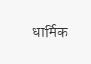धार्मिक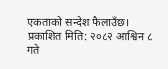एकताको सन्देश फैलाउँछ।
प्रकाशित मिति: २०८२ आश्विन ८ गते